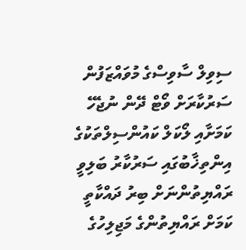ސިވިލް ސާވިސްގެ މުވައްޒަފުން ސަރުކާރަށް ވޯޓް ދޭން ނުޖެހޭ ކަމަށާއި ލޯކަލް ކައުންސިލްތަކުގެ އިންތިޚާބުގައި ސަރުކާރު ބަލިވީ ރައްޔިތުންނަށް ބިރު ދައްކާތީ ކަމަށް ރައްޔިތުންގެ މަޖިލިހުގެ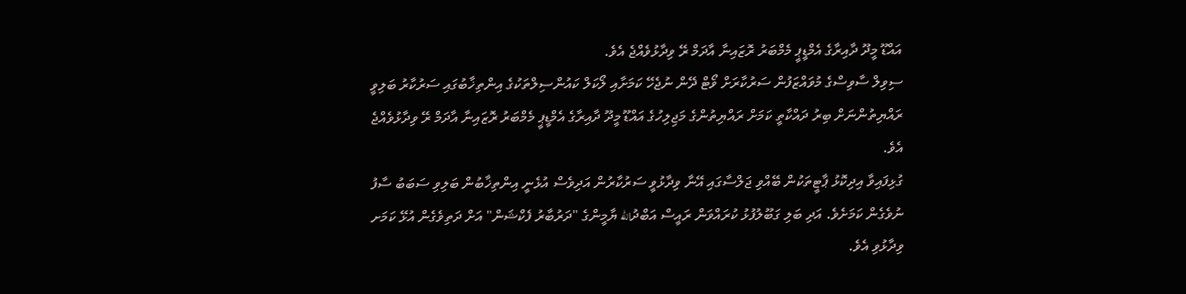އައްޑޫ މީދޫ ދާއިރާގެ އެމްޑީޕީ މެމްބަރު ރޮޒައިނާ އާދަމް ރޭ ވިދާޅުވެއްޖެ އެވެ.
ސިވިލް ސާވިސްގެ މުވައްޒަފުން ސަރުކާރަށް ވޯޓް ދޭން ނުޖެހޭ ކަމަށާއި ލޯކަލް ކައުންސިލްތަކުގެ އިންތިޚާބުގައި ސަރުކާރު ބަލިވީ ރައްޔިތުންނަށް ބިރު ދައްކާތީ ކަމަށް ރައްޔިތުންގެ މަޖިލިހުގެ އައްޑޫ މީދޫ ދާއިރާގެ އެމްޑީޕީ މެމްބަރު ރޮޒައިނާ އާދަމް ރޭ ވިދާޅުވެއްޖެ އެވެ.
ގުޅިފައިވާ އިދިކޮޅު ޕާޓީތަކުން ބޭއްވި ޖަލްސާގައި އޭނާ ވިދާޅުވީ ސަރުކާރުން އަދިވެސް އުޅެނީ އިންތިޚާބުން ބަލިވި ސަބަބު ސާފު ނުވެގެން ކަމަށެވެ. އަދި ބަލި ގަބޫލުފުޅު ކުރައްވަން ރައީސް އަބްދުالله ޔާމީންގެ "ދަރުބާރު ފެކްޝަން" އަށް ދަތިވެގެން އުޅޭ ކަމަށ ވިދާޅުވި އެވެ.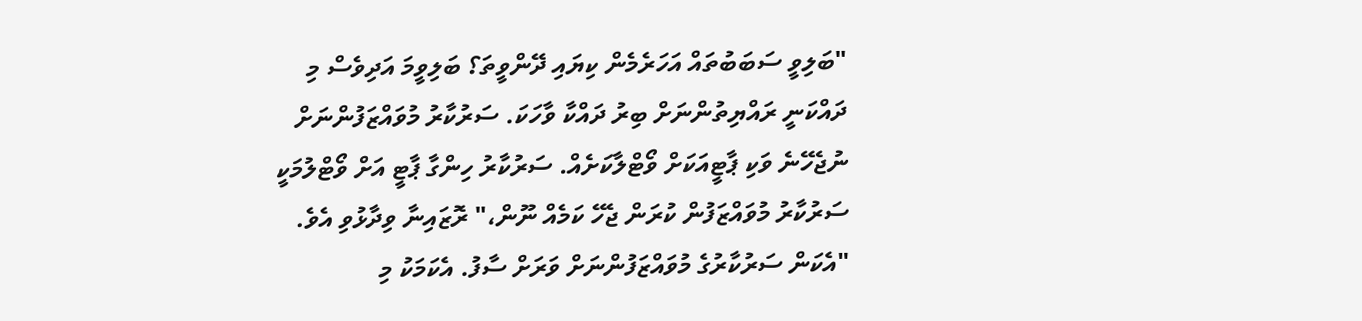"ބަލިވީ ސަބަބުތައް އަހަރެމެން ކިޔައި ދޭންވީތަ؟ ބަލިވީމަ އަދިވެސް މި ދައްކަނީ ރައްޔިތުންނަށް ބިރު ދައްކާ ވާހަކަ. ސަރުކާރު މުވައްޒަފުންނަށް ނުޖެހޭނެ ވަކި ޕާޓީއަކަށް ވޯޓްލާކަށެއް. ސަރުކާރު ހިންގާ ޕާޓީ އަށް ވޯޓްލުމަކީ ސަރުކާރު މުވައްޒަފުން ކުރަން ޖެހޭ ކަމެއް ނޫން،" ރޮޒައިނާ ވިދާޅުވި އެވެ.
"އެކަން ސަރުކާރުގެ މުވައްޒަފުންނަށް ވަރަށް ސާފު. އެކަމަކު މި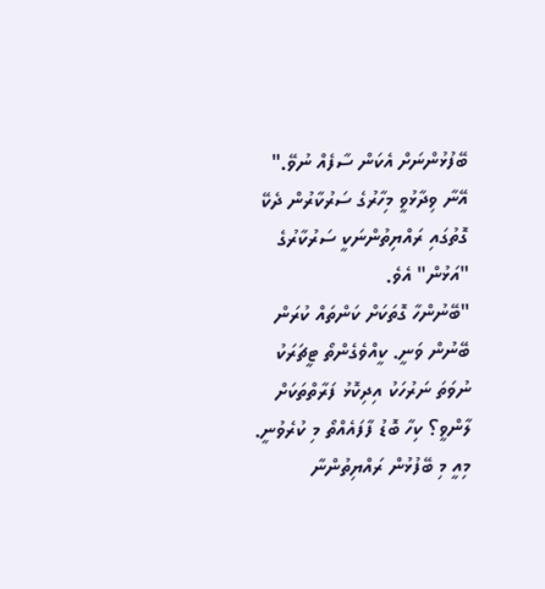ބޭފުޅުންނަށް އެކަން ސާފެއް ނުވޭ."
އޭނާ ވިދާޅުވީ މިހާރުގެ ސަރުކާރުން ދެކޭ ގޮތުގައި ރައްޔިތުންނަކީ ސަރުކާރުގެ "އަޅުން" އެވެ.
"ބޭނުންހާ ގޮތަކަށް ކަންތައް ކުރަން ބޭނުން ވަނީ. ކީއްވެގެންތޯ ޓީޗަރަކު ނުވަތަ ނަރުހަކު އިދިކޮޅު ފަރާތްތަކަށް ލާންވީ؟ ކިހާ ބޮޑު ފާފައެއްތޯ މި ކުރެވުނީ. މިއީ މި ބޭފުޅުން ރައްޔިތުންނާ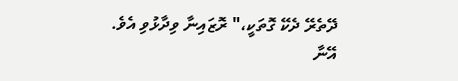ދޭތެރޭ ދެކޭ ގޮތަކީ،" ރޮޒައިނާ ވިދާޅުވި އެވެ.
އޭނާ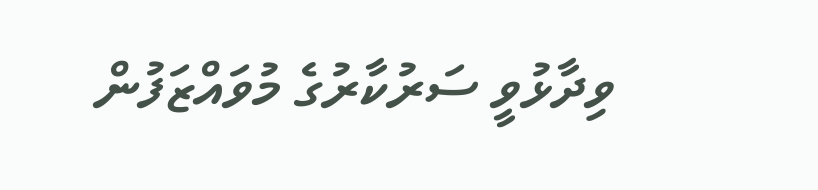ވިދާޅުވީ ސަރުކާރުގެ މުވައްޒަފުން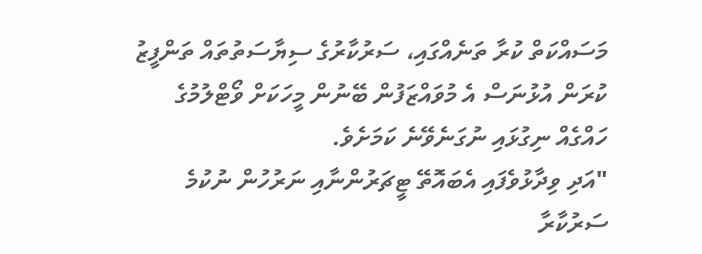މަސައްކަތް ކުރާ ތަނެއްގައި، ސަރުކާރުގެ ސިޔާސަތުތައް ތަންފީޒު ކުރަން އުޅުނަސް އެ މުވައްޒަފުން ބޭނުން މީހަކަށް ވޯޓްލުމުގެ ހައްގެއް ނިގުޅައި ނުގަނެވޭނެ ކަމަށެވެ.
"އަދި ވިދާޅުވެފައި އެބައޮތޭ ޓީޗަރުންނާއި ނަރުހުން ނުކުމެ ސަރުކާރާ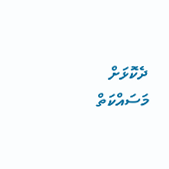ދެކޮޅަށް މަސައްކަތް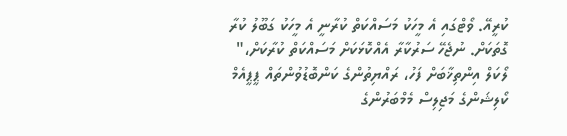ކުރީއޭ. ވޯޓްގައި އެ މީހަކު މަސައްކަތް ކުރާނީ އެ މީހަކު ގަބޫލު ކުރާ ގޮތަކަށް. ނުޖެހޭ ސަރުކާރާ އެއްކޮޅަކަށް މަސައްކަތް ކުރާކަށް،" ލޯކަލް އިންތިޚާބަށް ފަހު، ރައްޔިތުންގެ ކަންބޮޑުވުންތައް ޕީޕީއެމް ކޯލިޝަންގެ މަޖިލިސް މެމްބަރުންގެ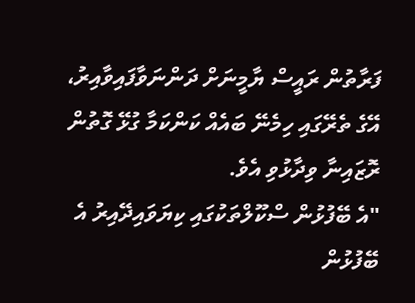ފަރާތުން ރައީސް ޔާމީނަށް ދަންނަވާފައިވާއިރު، އޭގެ ތެރޭގައި ހިމެނޭ ބައެއް ކަންކަމާ ގުޅޭ ގޮތުން ރޮޒައިނާ ވިދާޅުވި އެވެ.
"އެ ބޭފުޅުން ސްކޫލްތަކުގައި ކިޔަވައިދޭއިރު އެ ބޭފުޅުން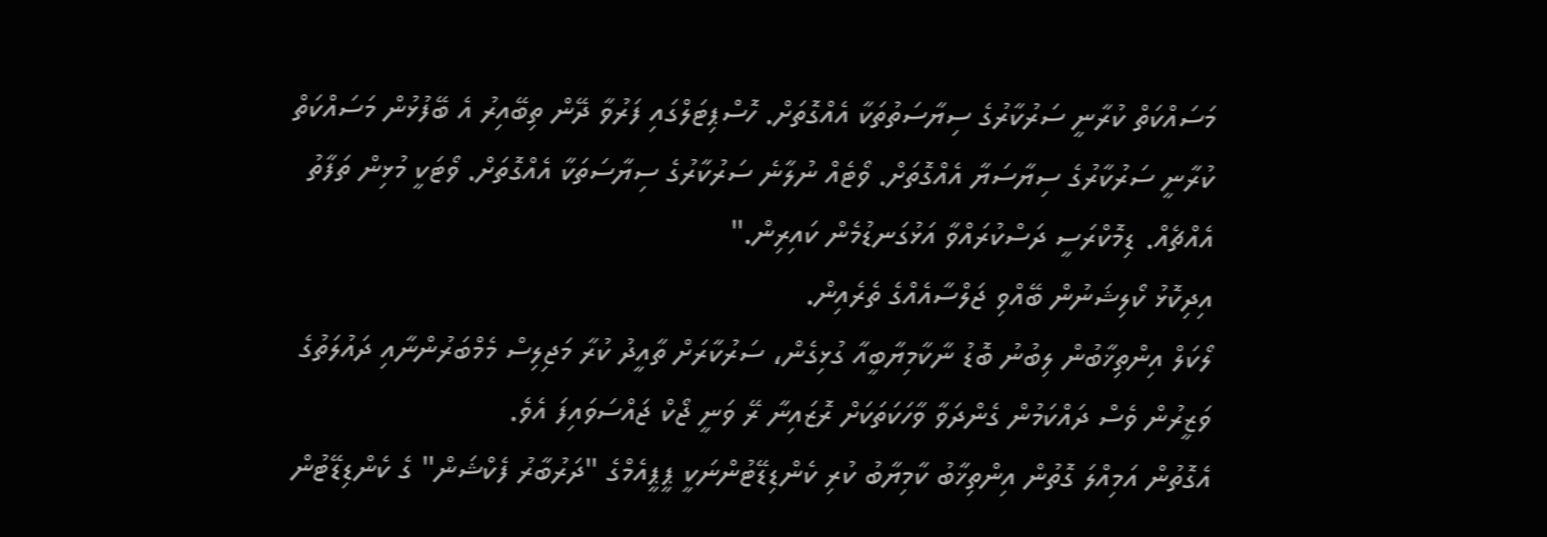މަސައްކަތް ކުރާނީ ސަރުކާރުގެ ސިޔާސަތުތަކާ އެއްގޮތަށް. ހޮސްޕިޓަލްގައި ފަރުވާ ދޭން ތިބޭއިރު އެ ބޭފުޅުން މަސައްކަތް ކުރާނީ ސަރުކާރުގެ ސިޔާސަޔާ އެއްގޮތަށް. ވޯޓެއް ނުލާނެ ސަރުކާރުގެ ސިޔާސަތަކާ އެއްގޮތަށް. ވޯޓަކީ މުޅިން ތަފާތު އެއްޗެއް. ޑިމޮކްރަސީ ދަސްކުރައްވާ އަޅުގަނޑުމެން ކައިރިން."
އިދިކޮޅު ކޯލިޝަނުން ބޭއްވި ޖަލްސާއެއްގެ ތެރެއިން.
ލޯކަލް އިންތިޚާބުން ލިބުނު ބޮޑު ނާކާމިޔާބީއާ ގުޅިގެން، ސަރުކާރަށް ތާއީދު ކުރާ މަޖިލިސް މެމްބަރުންނާއި ދައުލަތުގެ ވަޒީރުން ވެސް ދައްކަމުން ގެންދަވާ ވާހަކަތަކަށް ރޮޒައިނާ ރޭ ވަނީ ޖޯކް ޖައްސަވައިފަ އެވެ.
އެގޮތުން އަމިއްލަ ގޮތުން އިންތިޚާބު ކާމިޔާބު ކުރި ކެންޑިޑޭޓުންނަކީ ޕީޕީއެމްގެ "ދަރުބާރު ފެކްޝަން" ގެ ކެންޑިޑޭޓުން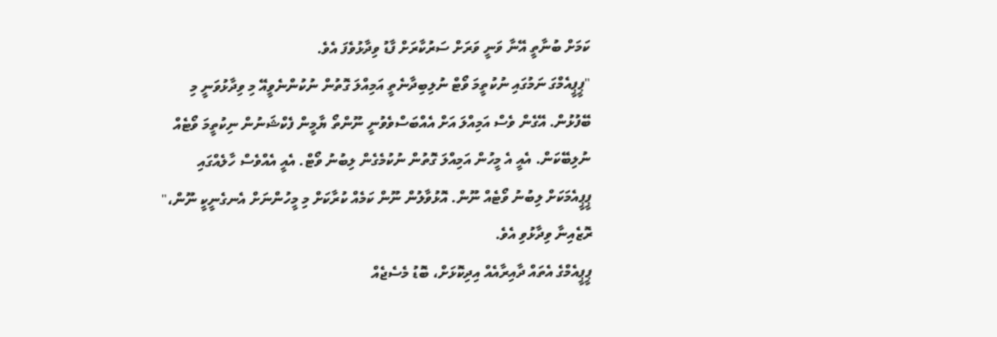ކަމަށް ބުނާތީ އޭނާ ވަނީ ވަރަށް ސަރުކާރަށް ފާޑު ވިދާޅުވެފަ އެވެ.
"ޕީޕީއެމްގަ ނަމުގައި ނުކުތީމަ ވޯޓް ނުލިބިދާނެތީ އަމިއްލަ ގޮތުން ނުކުންނެވީއޭ މި ވިދާޅުވަނީ މި ބޭފުޅުން. އޭގެން ވެސް އަމިއްލަ އަށް އެއްބަސްވެވުނީ ނޫންތޯ ޔާމީން ފެކްޝަނުން ނިކުތީމަ ވޯޓެއް ނުލިބޭކަން. އެއީ އެ މީހުން އަމިއްލަ ގޮތުން ނުކުމެގެން ލިބުނު ވޯޓް. އެއީ އެއްވެސް ހާލެއްގައި ޕީޕީއެމަކަށް ލިބުނު ވޯޓެއް ނޫން. އޮޅުވާލުން ނޫން ކަމެއް ކުރާކަށް މި މީހުންނަށް އެނގެނީކީ ނޫން،" ރޮޒެއިނާ ވިދާޅުވި އެވެ.
ޕީޕީއެމްގެ އެތައް ދާއިރާއެއް އިދިކޮޅަށް، ބޮޑު މެސެޖެއް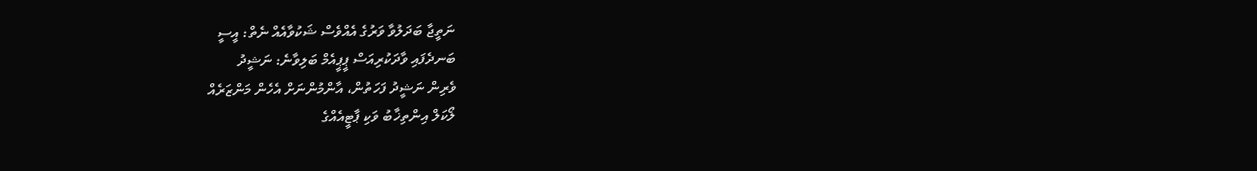ނަތީޖާ ބަދަލުވާ ވަރުގެ އެއްވެސް ޝަކުވާއެއް ނެތް: އީސީ
ބަނދެފައި ވާދަކުރިއަސް ޕީޕީއެމް ބަލިވާނެ: ނަޝީދު
ވެރިން ނަޝީދު ފަހަތުން، އާންމުންނަށް އެހެން މަންޒަރެއް
ލޯކަލް އިންތިޚާބު ވަކި ޕާޓީއެއްގެ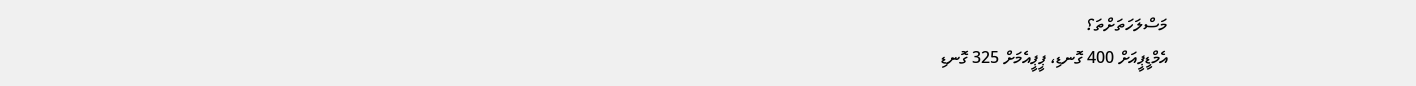މަސްލަހަތަށްތަ؟
އެމްޑީޕީއަށް 400 ގޮނޑި، ޕީޕީއެމަށް 325 ގޮނޑި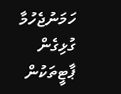ހަމަނުޖެހުމާ ގުޅިގެން ޕާޓީތަކުން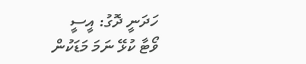ހަދަނީ ދޮގު: އީސީ
ވޯޓާ ކުޅޭ ނަމަ މަޑަކުން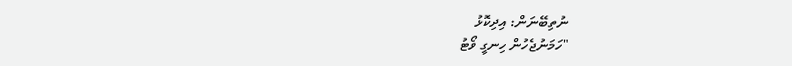ނުތިބޭނަން: އިދިކޮޅު
"ހަމަނުޖެހުން ހިނގީ ވޯޓު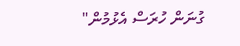ގުނަން ހުރަސް އެޅުމުން"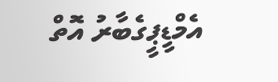އެމްޑީޕީގެބާރު އޮތް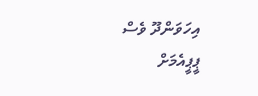އިހަވަންދޫ ވެސް ޕީޕީއެމަށް